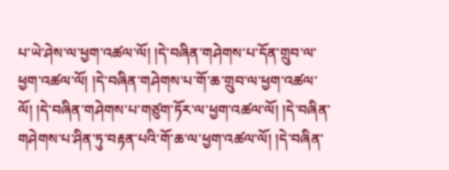པ་ཡེ་ཤེས་ལ་ཕྱག་འཚལ་ལོ། །དེ་བཞིན་གཤེགས་པ་དོན་གྲུབ་ལ་ཕྱག་འཚལ་ལོ། །དེ་བཞིན་གཤེགས་པ་གོ་ཆ་གྲུབ་ལ་ཕྱག་འཚལ་ལོ། །དེ་བཞིན་གཤེགས་པ་གཙུག་ཏོར་ལ་ཕྱག་འཚལ་ལོ། །དེ་བཞིན་གཤེགས་པ་ཤིན་ཏུ་བརྟན་པའི་གོ་ཆ་ལ་ཕྱག་འཚལ་ལོ། །དེ་བཞིན་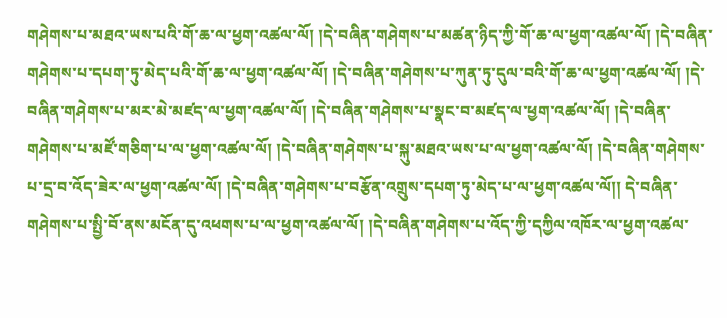གཤེགས་པ་མཐའ་ཡས་པའི་གོ་ཆ་ལ་ཕྱག་འཚལ་ལོ། །དེ་བཞིན་གཤེགས་པ་མཚན་ཉིད་ཀྱི་གོ་ཆ་ལ་ཕྱག་འཚལ་ལོ། །དེ་བཞིན་གཤེགས་པ་དཔག་ཏུ་མེད་པའི་གོ་ཆ་ལ་ཕྱག་འཚལ་ལོ། །དེ་བཞིན་གཤེགས་པ་ཀུན་ཏུ་དུལ་བའི་གོ་ཆ་ལ་ཕྱག་འཚལ་ལོ། །དེ་བཞིན་གཤེགས་པ་མར་མེ་མཛད་ལ་ཕྱག་འཚལ་ལོ། །དེ་བཞིན་གཤེགས་པ་སྣང་བ་མཛད་ལ་ཕྱག་འཚལ་ལོ། །དེ་བཞིན་གཤེགས་པ་མཛོ་གཅིག་པ་ལ་ཕྱག་འཚལ་ལོ། །དེ་བཞིན་གཤེགས་པ་སྐུ་མཐའ་ཡས་པ་ལ་ཕྱག་འཚལ་ལོ། །དེ་བཞིན་གཤེགས་པ་དྲ་བ་འོད་ཟེར་ལ་ཕྱག་འཚལ་ལོ། །དེ་བཞིན་གཤེགས་པ་བརྩོན་འགྲུས་དཔག་ཏུ་མེད་པ་ལ་ཕྱག་འཚལ་ལོ།། དེ་བཞིན་གཤེགས་པ་སྤྱི་བོ་ནས་མངོན་དུ་འཕགས་པ་ལ་ཕྱག་འཚལ་ལོ། །དེ་བཞིན་གཤེགས་པ་འོད་ཀྱི་དཀྱིལ་འཁོར་ལ་ཕྱག་འཚལ་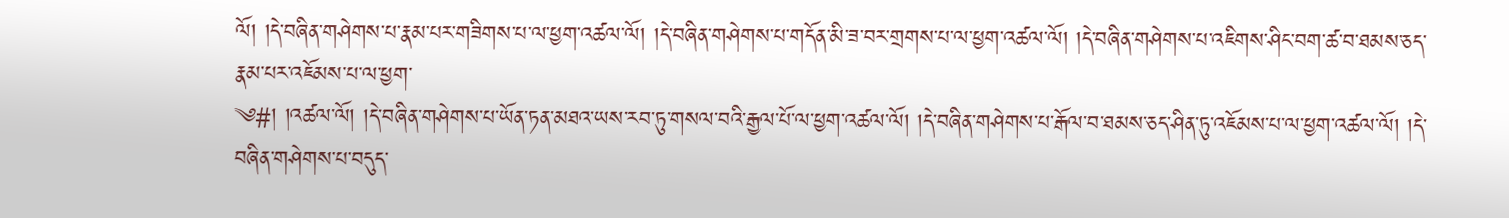ལོ། །དེ་བཞིན་གཤེགས་པ་རྣམ་པར་གཟིགས་པ་ལ་ཕྱག་འཚལ་ལོ། །དེ་བཞིན་གཤེགས་པ་གདོན་མི་ཟ་བར་གྲགས་པ་ལ་ཕྱག་འཚལ་ལོ། །དེ་བཞིན་གཤེགས་པ་འཇིགས་ཤིང་བག་ཚ་བ་ཐམས་ཅད་རྣམ་པར་འཇོམས་པ་ལ་ཕྱག་
༄#། །འཚལ་ལོ། །དེ་བཞིན་གཤེགས་པ་ཡོན་ཏན་མཐའ་ཡས་རབ་ཏུ་གསལ་བའི་རྒྱལ་པོ་ལ་ཕྱག་འཚལ་ལོ། །དེ་བཞིན་གཤེགས་པ་རྒོལ་བ་ཐམས་ཅད་ཤིན་ཏུ་འཇོམས་པ་ལ་ཕྱག་འཚལ་ལོ། །དེ་བཞིན་གཤེགས་པ་བདུད་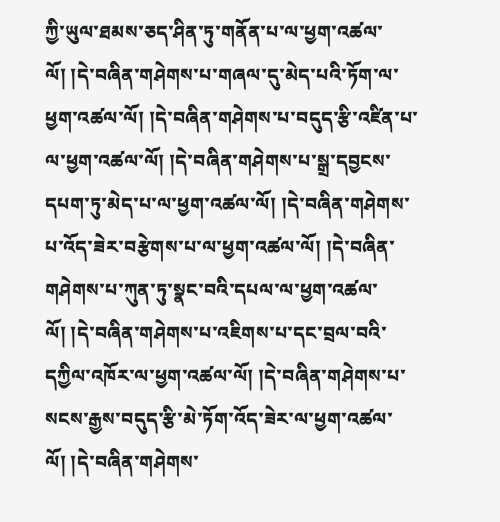ཀྱི་ཡུལ་ཐམས་ཅད་ཤིན་ཏུ་གནོན་པ་ལ་ཕྱག་འཚལ་ལོ། །དེ་བཞིན་གཤེགས་པ་གཞལ་དུ་མེད་པའི་ཏོག་ལ་ཕྱག་འཚལ་ལོ། །དེ་བཞིན་གཤེགས་པ་བདུད་རྩི་འཛིན་པ་ལ་ཕྱག་འཚལ་ལོ། །དེ་བཞིན་གཤེགས་པ་སྒྲ་དབྱངས་དཔག་ཏུ་མེད་པ་ལ་ཕྱག་འཚལ་ལོ། །དེ་བཞིན་གཤེགས་པ་འོད་ཟེར་བརྩེགས་པ་ལ་ཕྱག་འཚལ་ལོ། །དེ་བཞིན་གཤེགས་པ་ཀུན་ཏུ་སྣང་བའི་དཔལ་ལ་ཕྱག་འཚལ་ལོ། །དེ་བཞིན་གཤེགས་པ་འཇིགས་པ་དང་བྲལ་བའི་དཀྱིལ་འཁོར་ལ་ཕྱག་འཚལ་ལོ། །དེ་བཞིན་གཤེགས་པ་སངས་རྒྱས་བདུད་རྩི་མེ་ཏོག་འོད་ཟེར་ལ་ཕྱག་འཚལ་ལོ། །དེ་བཞིན་གཤེགས་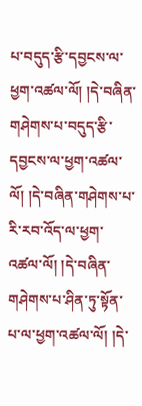པ་བདུད་རྩི་དབྱངས་ལ་ཕྱག་འཚལ་ལོ། །དེ་བཞིན་གཤེགས་པ་བདུད་རྩི་དབྱངས་ལ་ཕྱག་འཚལ་ལོ། །དེ་བཞིན་གཤེགས་པ་རི་རབ་འོད་ལ་ཕྱག་འཚལ་ལོ། །དེ་བཞིན་གཤེགས་པ་ཤིན་ཏུ་སྟོན་པ་ལ་ཕྱག་འཚལ་ལོ། །དེ་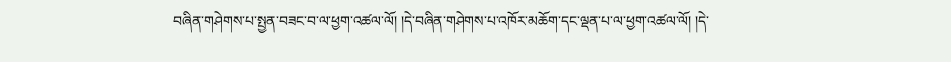བཞིན་གཤེགས་པ་སྤྱན་བཟང་བ་ལ་ཕྱག་འཚལ་ལོ། །དེ་བཞིན་གཤེགས་པ་འཁོར་མཆོག་དང་ལྡན་པ་ལ་ཕྱག་འཚལ་ལོ། །དེ་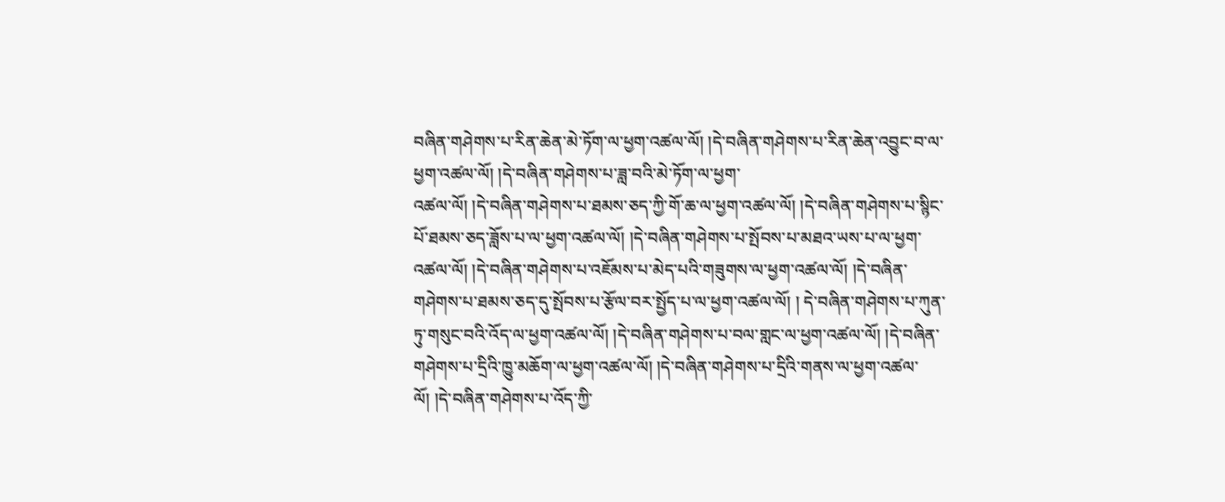བཞིན་གཤེགས་པ་རིན་ཆེན་མེ་ཏོག་ལ་ཕྱག་འཚལ་ལོ། །དེ་བཞིན་གཤེགས་པ་རིན་ཆེན་འབྱུང་བ་ལ་ཕྱག་འཚལ་ལོ། །དེ་བཞིན་གཤེགས་པ་ཟླ་བའི་མེ་ཏོག་ལ་ཕྱག་
འཚལ་ལོ། །དེ་བཞིན་གཤེགས་པ་ཐམས་ཅད་ཀྱི་གོ་ཆ་ལ་ཕྱག་འཚལ་ལོ། །དེ་བཞིན་གཤེགས་པ་སྙིང་པོ་ཐམས་ཅད་ཟློས་པ་ལ་ཕྱག་འཚལ་ལོ། །དེ་བཞིན་གཤེགས་པ་སྤོབས་པ་མཐའ་ཡས་པ་ལ་ཕྱག་འཚལ་ལོ། །དེ་བཞིན་གཤེགས་པ་འཇོམས་པ་མེད་པའི་གཟུགས་ལ་ཕྱག་འཚལ་ལོ། །དེ་བཞིན་གཤེགས་པ་ཐམས་ཅད་དུ་སྤོབས་པ་རྩོལ་བར་སྤྱོད་པ་ལ་ཕྱག་འཚལ་ལོ། ། དེ་བཞིན་གཤེགས་པ་ཀུན་ཏུ་གསུང་བའི་འོད་ལ་ཕྱག་འཚལ་ལོ། །དེ་བཞིན་གཤེགས་པ་བལ་གླང་ལ་ཕྱག་འཚལ་ལོ། །དེ་བཞིན་གཤེགས་པ་དྲིའི་ཁྱུ་མཆོག་ལ་ཕྱག་འཚལ་ལོ། །དེ་བཞིན་གཤེགས་པ་དྲིའི་གནས་ལ་ཕྱག་འཚལ་ལོ། །དེ་བཞིན་གཤེགས་པ་འོད་ཀྱི་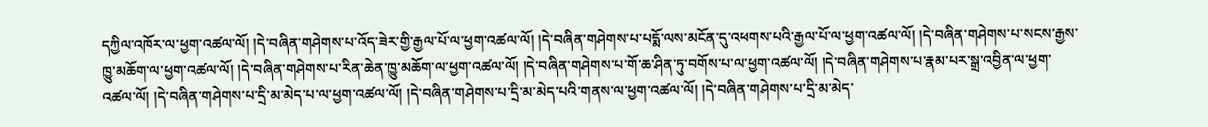དཀྱིལ་འཁོར་ལ་ཕྱག་འཚལ་ལོ། །དེ་བཞིན་གཤེགས་པ་འོད་ཟེར་གྱི་རྒྱལ་པོ་ལ་ཕྱག་འཚལ་ལོ། །དེ་བཞིན་གཤེགས་པ་པདྨོ་ལས་མངོན་དུ་འཕགས་པའི་རྒྱལ་པོ་ལ་ཕྱག་འཚལ་ལོ། །དེ་བཞིན་གཤེགས་པ་སངས་རྒྱས་ཁྱུ་མཆོག་ལ་ཕྱག་འཚལ་ལོ། །དེ་བཞིན་གཤེགས་པ་རིན་ཆེན་ཁྱུ་མཆོག་ལ་ཕྱག་འཚལ་ལོ། །དེ་བཞིན་གཤེགས་པ་གོ་ཆ་ཤིན་ཏུ་བགོས་པ་ལ་ཕྱག་འཚལ་ལོ། །དེ་བཞིན་གཤེགས་པ་རྣམ་པར་སྒྲ་འབྱིན་ལ་ཕྱག་འཚལ་ལོ། །དེ་བཞིན་གཤེགས་པ་དྲི་མ་མེད་པ་ལ་ཕྱག་འཚལ་ལོ། །དེ་བཞིན་གཤེགས་པ་དྲི་མ་མེད་པའི་གནས་ལ་ཕྱག་འཚལ་ལོ། །དེ་བཞིན་གཤེགས་པ་དྲི་མ་མེད་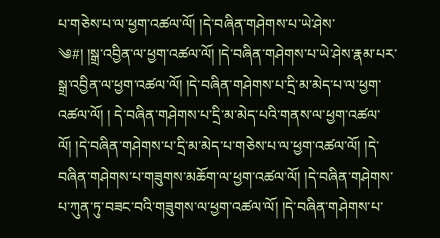པ་གཅེས་པ་ལ་ཕྱག་འཚལ་ལོ། །དེ་བཞིན་གཤེགས་པ་ཡེ་ཤེས་
༄#། །སྒྲ་འབྱིན་ལ་ཕྱག་འཚལ་ལོ། །དེ་བཞིན་གཤེགས་པ་ཡེ་ཤེས་རྣམ་པར་སྒྲ་འབྱིན་ལ་ཕྱག་འཚལ་ལོ། །དེ་བཞིན་གཤེགས་པ་དྲི་མ་མེད་པ་ལ་ཕྱག་འཚལ་ལོ། ། དེ་བཞིན་གཤེགས་པ་དྲི་མ་མེད་པའི་གནས་ལ་ཕྱག་འཚལ་ལོ། །དེ་བཞིན་གཤེགས་པ་དྲི་མ་མེད་པ་གཅེས་པ་ལ་ཕྱག་འཚལ་ལོ། །དེ་བཞིན་གཤེགས་པ་གཟུགས་མཆོག་ལ་ཕྱག་འཚལ་ལོ། །དེ་བཞིན་གཤེགས་པ་ཀུན་ཏུ་བཟང་བའི་གཟུགས་ལ་ཕྱག་འཚལ་ལོ། །དེ་བཞིན་གཤེགས་པ་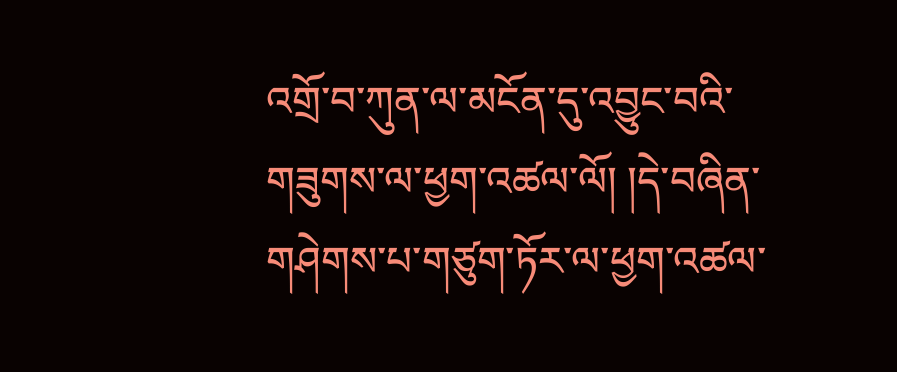འགྲོ་བ་ཀུན་ལ་མངོན་དུ་འབྱུང་བའི་གཟུགས་ལ་ཕྱག་འཚལ་ལོ། །དེ་བཞིན་གཤེགས་པ་གཙུག་ཏོར་ལ་ཕྱག་འཚལ་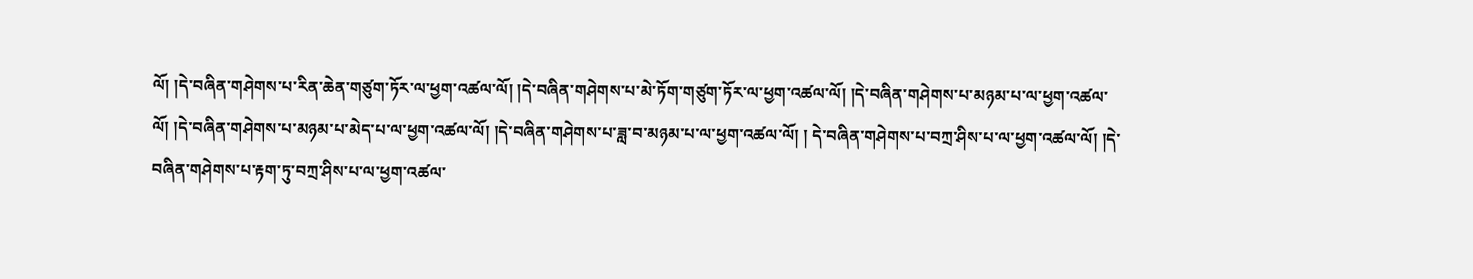ལོ། །དེ་བཞིན་གཤེགས་པ་རིན་ཆེན་གཙུག་ཏོར་ལ་ཕྱག་འཚལ་ལོ། །དེ་བཞིན་གཤེགས་པ་མེ་ཏོག་གཙུག་ཏོར་ལ་ཕྱག་འཚལ་ལོ། །དེ་བཞིན་གཤེགས་པ་མཉམ་པ་ལ་ཕྱག་འཚལ་ལོ། །དེ་བཞིན་གཤེགས་པ་མཉམ་པ་མེད་པ་ལ་ཕྱག་འཚལ་ལོ། །དེ་བཞིན་གཤེགས་པ་ཟླ་བ་མཉམ་པ་ལ་ཕྱག་འཚལ་ལོ། ། དེ་བཞིན་གཤེགས་པ་བཀྲ་ཤིས་པ་ལ་ཕྱག་འཚལ་ལོ། །དེ་བཞིན་གཤེགས་པ་རྟག་ཏུ་བཀྲ་ཤིས་པ་ལ་ཕྱག་འཚལ་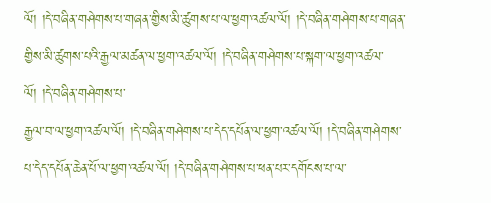ལོ། །དེ་བཞིན་གཤེགས་པ་གཞན་གྱིས་མི་ཚུགས་པ་ལ་ཕྱག་འཚལ་ལོ། །དེ་བཞིན་གཤེགས་པ་གཞན་གྱིས་མི་ཚུགས་པའི་རྒྱལ་མཚན་ལ་ཕྱག་འཚལ་ལོ། །དེ་བཞིན་གཤེགས་པ་སྐག་ལ་ཕྱག་འཚལ་ལོ། །དེ་བཞིན་གཤེགས་པ་
རྒྱལ་བ་ལ་ཕྱག་འཚལ་ལོ། །དེ་བཞིན་གཤེགས་པ་དེད་དཔོན་ལ་ཕྱག་འཚལ་ལོ། །དེ་བཞིན་གཤེགས་པ་དེད་དཔོན་ཆེན་པོ་ལ་ཕྱག་འཚལ་ལོ། །དེ་བཞིན་གཤེགས་པ་ཕན་པར་དགོངས་པ་ལ་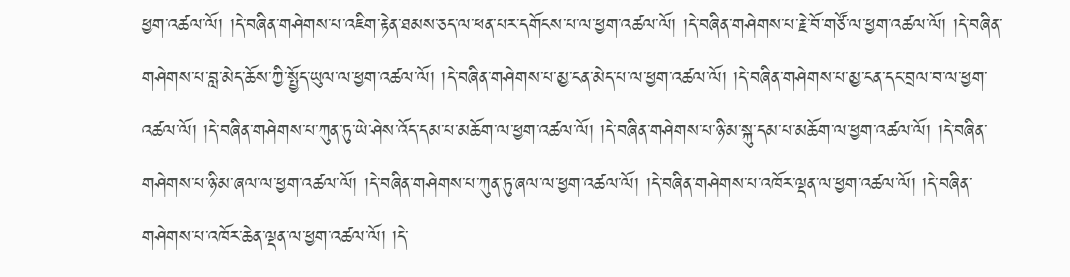ཕྱག་འཚལ་ལོ། །དེ་བཞིན་གཤེགས་པ་འཇིག་རྟེན་ཐམས་ཅད་ལ་ཕན་པར་དགོངས་པ་ལ་ཕྱག་འཚལ་ལོ། །དེ་བཞིན་གཤེགས་པ་རྗེ་བོ་གཙོ་ལ་ཕྱག་འཚལ་ལོ། །དེ་བཞིན་གཤེགས་པ་བླ་མེད་ཆོས་ཀྱི་སྤྱོད་ཡུལ་ལ་ཕྱག་འཚལ་ལོ། །དེ་བཞིན་གཤེགས་པ་མྱ་ངན་མེད་པ་ལ་ཕྱག་འཚལ་ལོ། །དེ་བཞིན་གཤེགས་པ་མྱ་ངན་དང་བྲལ་བ་ལ་ཕྱག་འཚལ་ལོ། །དེ་བཞིན་གཤེགས་པ་ཀུན་ཏུ་ཡེ་ཤེས་འོད་དམ་པ་མཆོག་ལ་ཕྱག་འཚལ་ལོ། །དེ་བཞིན་གཤེགས་པ་ཉི་མ་སྐུ་དམ་པ་མཆོག་ལ་ཕྱག་འཚལ་ལོ། །དེ་བཞིན་གཤེགས་པ་ཉི་མ་ཞལ་ལ་ཕྱག་འཚལ་ལོ། །དེ་བཞིན་གཤེགས་པ་ཀུན་ཏུ་ཞལ་ལ་ཕྱག་འཚལ་ལོ། །དེ་བཞིན་གཤེགས་པ་འཁོར་ལྡན་ལ་ཕྱག་འཚལ་ལོ། །དེ་བཞིན་གཤེགས་པ་འཁོར་ཆེན་ལྡན་ལ་ཕྱག་འཚལ་ལོ། །དེ་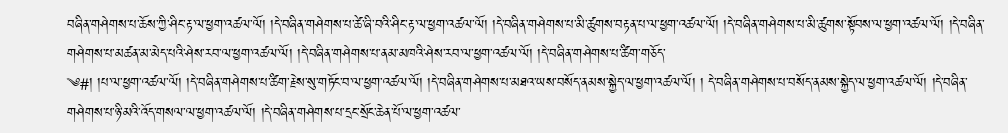བཞིན་གཤེགས་པ་ཆོས་ཀྱི་ཤིང་རྟ་ལ་ཕྱག་འཚལ་ལོ། །དེ་བཞིན་གཤེགས་པ་ཚེ་ཞི་བའི་ཤིང་རྟ་ལ་ཕྱག་འཚལ་ལོ། །དེ་བཞིན་གཤེགས་པ་མི་ཚུགས་བརྟན་པ་ལ་ཕྱག་འཚལ་ལོ། །དེ་བཞིན་གཤེགས་པ་མི་ཚུགས་སྟོབས་ལ་ཕྱག་འཚལ་ལོ། །དེ་བཞིན་གཤེགས་པ་མཚན་མ་མེད་པའི་ཤེས་རབ་ལ་ཕྱག་འཚལ་ལོ། །དེ་བཞིན་གཤེགས་པ་ནམ་མཁའི་ཤེས་རབ་ལ་ཕྱག་འཚལ་ལོ། །དེ་བཞིན་གཤེགས་པ་ཚིག་གཅོད་
༄#། །པ་ལ་ཕྱག་འཚལ་ལོ། །དེ་བཞིན་གཤེགས་པ་ཚིག་རྗེས་སུ་གཏོང་བ་ལ་ཕྱག་འཚལ་ལོ། །དེ་བཞིན་གཤེགས་པ་མཐའ་ཡས་བསོད་ནམས་སྐྱེད་ལ་ཕྱག་འཚལ་ལོ། ། དེ་བཞིན་གཤེགས་པ་བསོད་ནམས་སྐྱེད་ལ་ཕྱག་འཚལ་ལོ། །དེ་བཞིན་གཤེགས་པ་ཉི་མའི་འོད་གསལ་ལ་ཕྱག་འཚལ་ལོ། །དེ་བཞིན་གཤེགས་པ་དྲང་སྲོང་ཆེན་པོ་ལ་ཕྱག་འཚལ་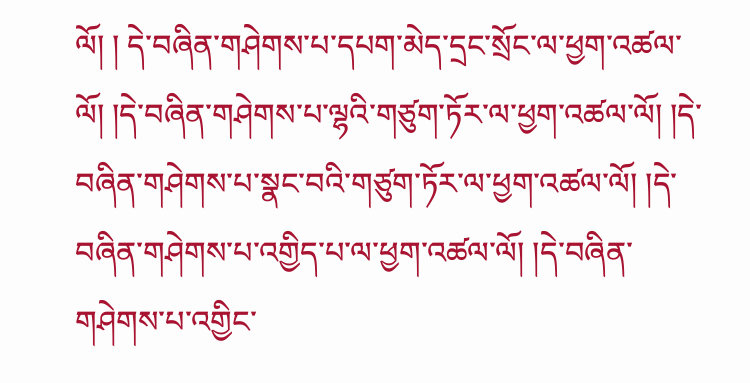ལོ། ། དེ་བཞིན་གཤེགས་པ་དཔག་མེད་དྲང་སྲོང་ལ་ཕྱག་འཚལ་ལོ། །དེ་བཞིན་གཤེགས་པ་ལྷའི་གཙུག་ཏོར་ལ་ཕྱག་འཚལ་ལོ། །དེ་བཞིན་གཤེགས་པ་སྣང་བའི་གཙུག་ཏོར་ལ་ཕྱག་འཚལ་ལོ། །དེ་བཞིན་གཤེགས་པ་འགྱིད་པ་ལ་ཕྱག་འཚལ་ལོ། །དེ་བཞིན་གཤེགས་པ་འགྱིང་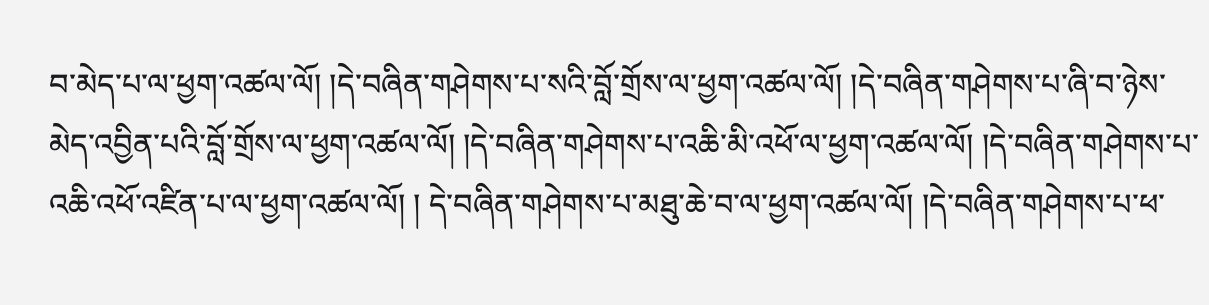བ་མེད་པ་ལ་ཕྱག་འཚལ་ལོ། །དེ་བཞིན་གཤེགས་པ་སའི་བློ་གྲོས་ལ་ཕྱག་འཚལ་ལོ། །དེ་བཞིན་གཤེགས་པ་ཞི་བ་ཉེས་མེད་འབྱིན་པའི་བློ་གྲོས་ལ་ཕྱག་འཚལ་ལོ། །དེ་བཞིན་གཤེགས་པ་འཆི་མི་འཕོ་ལ་ཕྱག་འཚལ་ལོ། །དེ་བཞིན་གཤེགས་པ་འཆི་འཕོ་འཛིན་པ་ལ་ཕྱག་འཚལ་ལོ། ། དེ་བཞིན་གཤེགས་པ་མཐུ་ཆེ་བ་ལ་ཕྱག་འཚལ་ལོ། །དེ་བཞིན་གཤེགས་པ་ཕ་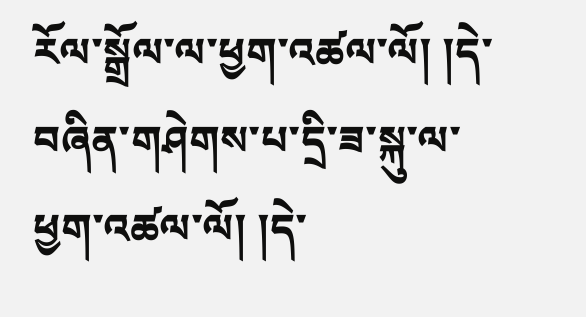རོལ་སྒྲོལ་ལ་ཕྱག་འཚལ་ལོ། །དེ་བཞིན་གཤེགས་པ་དྲི་ཟ་སྐུ་ལ་ཕྱག་འཚལ་ལོ། །དེ་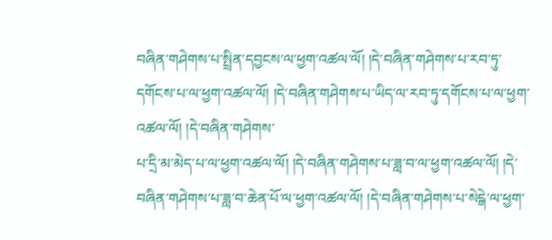བཞིན་གཤེགས་པ་སྤྲིན་དབྱངས་ལ་ཕྱག་འཚལ་ལོ། །དེ་བཞིན་གཤེགས་པ་རབ་ཏུ་དགོངས་པ་ལ་ཕྱག་འཚལ་ལོ། །དེ་བཞིན་གཤེགས་པ་ཡིད་ལ་རབ་ཏུ་དགོངས་པ་ལ་ཕྱག་འཚལ་ལོ། །དེ་བཞིན་གཤེགས་
པ་དྲི་མ་མེད་པ་ལ་ཕྱག་འཚལ་ལོ། །དེ་བཞིན་གཤེགས་པ་ཟླ་བ་ལ་ཕྱག་འཚལ་ལོ། །དེ་བཞིན་གཤེགས་པ་ཟླ་བ་ཆེན་པོ་ལ་ཕྱག་འཚལ་ལོ། །དེ་བཞིན་གཤེགས་པ་སེངྒེ་ལ་ཕྱག་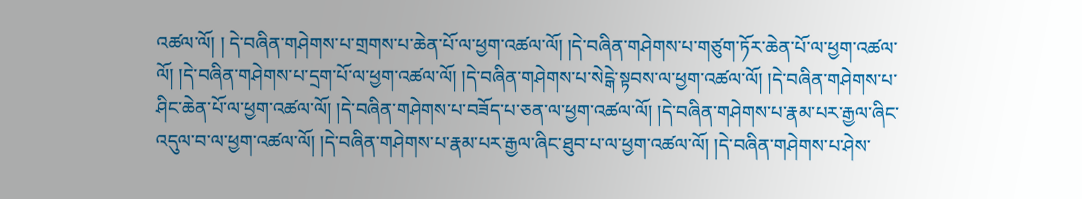འཚལ་ལོ། ། དེ་བཞིན་གཤེགས་པ་གྲགས་པ་ཆེན་པོ་ལ་ཕྱག་འཚལ་ལོ། །དེ་བཞིན་གཤེགས་པ་གཙུག་ཏོར་ཆེན་པོ་ལ་ཕྱག་འཚལ་ལོ། །དེ་བཞིན་གཤེགས་པ་དྲག་པོ་ལ་ཕྱག་འཚལ་ལོ། །དེ་བཞིན་གཤེགས་པ་སེངྒེ་སྟབས་ལ་ཕྱག་འཚལ་ལོ། །དེ་བཞིན་གཤེགས་པ་ཤིང་ཆེན་པོ་ལ་ཕྱག་འཚལ་ལོ། །དེ་བཞིན་གཤེགས་པ་བཟོད་པ་ཅན་ལ་ཕྱག་འཚལ་ལོ། །དེ་བཞིན་གཤེགས་པ་རྣམ་པར་རྒྱལ་ཞིང་འདུལ་བ་ལ་ཕྱག་འཚལ་ལོ། །དེ་བཞིན་གཤེགས་པ་རྣམ་པར་རྒྱལ་ཞིང་ཐུབ་པ་ལ་ཕྱག་འཚལ་ལོ། །དེ་བཞིན་གཤེགས་པ་ཤེས་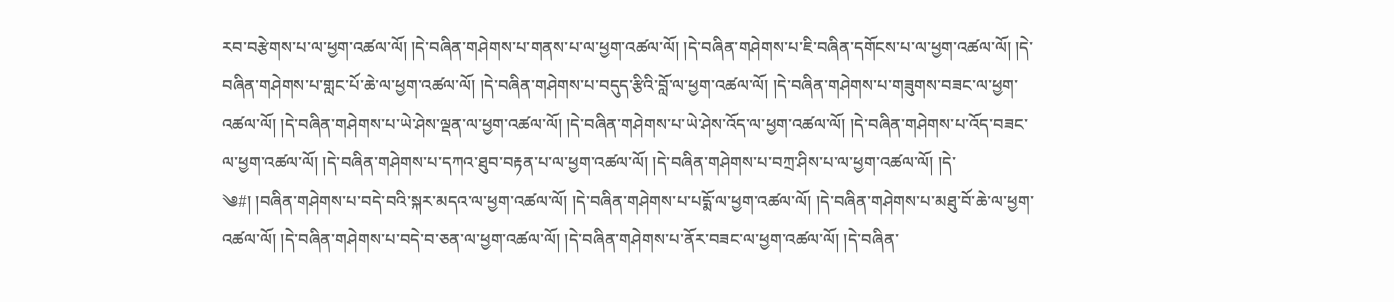རབ་བརྩེགས་པ་ལ་ཕྱག་འཚལ་ལོ། །དེ་བཞིན་གཤེགས་པ་གནས་པ་ལ་ཕྱག་འཚལ་ལོ། །དེ་བཞིན་གཤེགས་པ་ཇི་བཞིན་དགོངས་པ་ལ་ཕྱག་འཚལ་ལོ། །དེ་བཞིན་གཤེགས་པ་གླང་པོ་ཆེ་ལ་ཕྱག་འཚལ་ལོ། །དེ་བཞིན་གཤེགས་པ་བདུད་རྩིའི་བློ་ལ་ཕྱག་འཚལ་ལོ། །དེ་བཞིན་གཤེགས་པ་གཟུགས་བཟང་ལ་ཕྱག་འཚལ་ལོ། །དེ་བཞིན་གཤེགས་པ་ཡེ་ཤེས་ལྡན་ལ་ཕྱག་འཚལ་ལོ། །དེ་བཞིན་གཤེགས་པ་ཡེ་ཤེས་འོད་ལ་ཕྱག་འཚལ་ལོ། །དེ་བཞིན་གཤེགས་པ་འོད་བཟང་ལ་ཕྱག་འཚལ་ལོ། །དེ་བཞིན་གཤེགས་པ་དཀའ་ཐུབ་བརྟན་པ་ལ་ཕྱག་འཚལ་ལོ། །དེ་བཞིན་གཤེགས་པ་བཀྲ་ཤིས་པ་ལ་ཕྱག་འཚལ་ལོ། །དེ་
༄#། །བཞིན་གཤེགས་པ་བདེ་བའི་སྐར་མདའ་ལ་ཕྱག་འཚལ་ལོ། །དེ་བཞིན་གཤེགས་པ་པདྨོ་ལ་ཕྱག་འཚལ་ལོ། །དེ་བཞིན་གཤེགས་པ་མཐུ་བོ་ཆེ་ལ་ཕྱག་འཚལ་ལོ། །དེ་བཞིན་གཤེགས་པ་བདེ་བ་ཅན་ལ་ཕྱག་འཚལ་ལོ། །དེ་བཞིན་གཤེགས་པ་ནོར་བཟང་ལ་ཕྱག་འཚལ་ལོ། །དེ་བཞིན་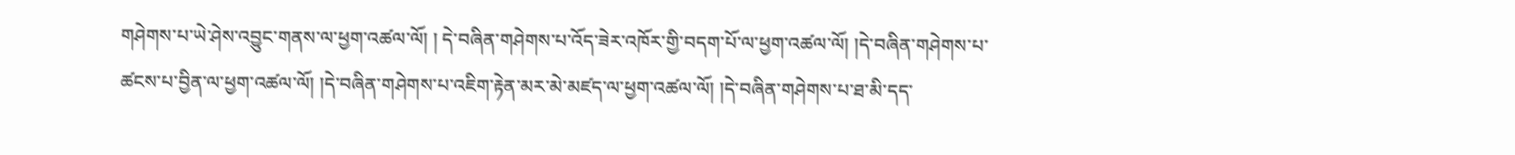གཤེགས་པ་ཡེ་ཤེས་འབྱུང་གནས་ལ་ཕྱག་འཚལ་ལོ། ། དེ་བཞིན་གཤེགས་པ་འོད་ཟེར་འཁོར་གྱི་བདག་པོ་ལ་ཕྱག་འཚལ་ལོ། །དེ་བཞིན་གཤེགས་པ་ཚངས་པ་བྱིན་ལ་ཕྱག་འཚལ་ལོ། །དེ་བཞིན་གཤེགས་པ་འཇིག་རྟེན་མར་མེ་མཛད་ལ་ཕྱག་འཚལ་ལོ། །དེ་བཞིན་གཤེགས་པ་ཐ་མི་དད་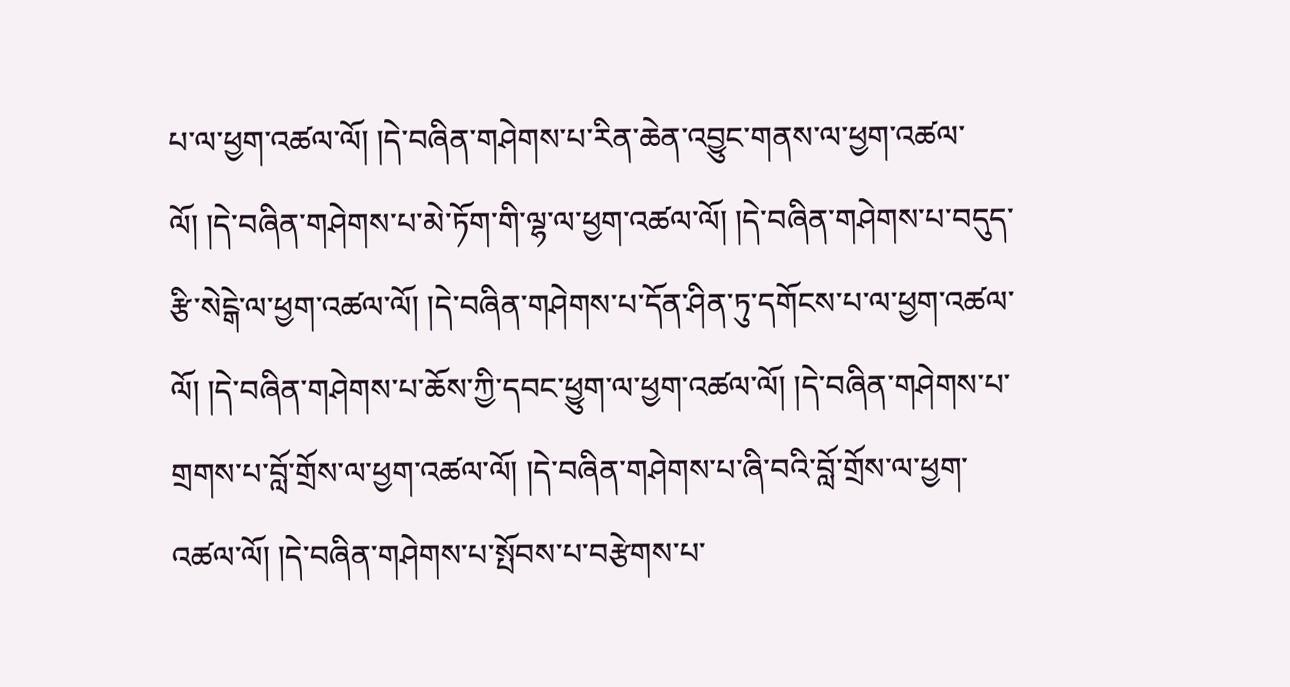པ་ལ་ཕྱག་འཚལ་ལོ། །དེ་བཞིན་གཤེགས་པ་རིན་ཆེན་འབྱུང་གནས་ལ་ཕྱག་འཚལ་ལོ། །དེ་བཞིན་གཤེགས་པ་མེ་ཏོག་གི་ལྷ་ལ་ཕྱག་འཚལ་ལོ། །དེ་བཞིན་གཤེགས་པ་བདུད་རྩི་སེངྒེ་ལ་ཕྱག་འཚལ་ལོ། །དེ་བཞིན་གཤེགས་པ་དོན་ཤིན་ཏུ་དགོངས་པ་ལ་ཕྱག་འཚལ་ལོ། །དེ་བཞིན་གཤེགས་པ་ཆོས་ཀྱི་དབང་ཕྱུག་ལ་ཕྱག་འཚལ་ལོ། །དེ་བཞིན་གཤེགས་པ་གྲགས་པ་བློ་གྲོས་ལ་ཕྱག་འཚལ་ལོ། །དེ་བཞིན་གཤེགས་པ་ཞི་བའི་བློ་གྲོས་ལ་ཕྱག་འཚལ་ལོ། །དེ་བཞིན་གཤེགས་པ་སྤོབས་པ་བརྩེགས་པ་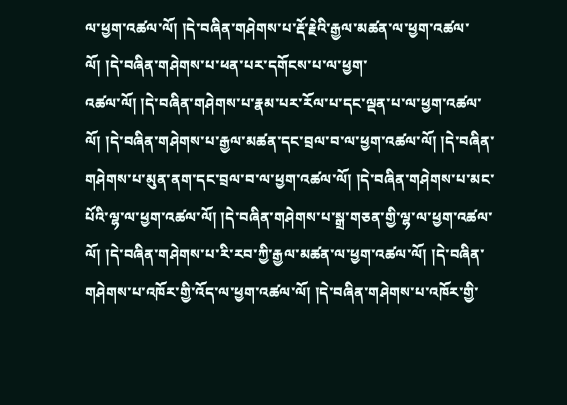ལ་ཕྱག་འཚལ་ལོ། །དེ་བཞིན་གཤེགས་པ་རྡོ་རྗེའི་རྒྱལ་མཚན་ལ་ཕྱག་འཚལ་ལོ། །དེ་བཞིན་གཤེགས་པ་ཕན་པར་དགོངས་པ་ལ་ཕྱག་
འཚལ་ལོ། །དེ་བཞིན་གཤེགས་པ་རྣམ་པར་རོལ་པ་དང་ལྡན་པ་ལ་ཕྱག་འཚལ་ལོ། །དེ་བཞིན་གཤེགས་པ་རྒྱལ་མཚན་དང་བྲལ་བ་ལ་ཕྱག་འཚལ་ལོ། །དེ་བཞིན་གཤེགས་པ་མུན་ནག་དང་བྲལ་བ་ལ་ཕྱག་འཚལ་ལོ། །དེ་བཞིན་གཤེགས་པ་མང་པོའི་ལྷ་ལ་ཕྱག་འཚལ་ལོ། །དེ་བཞིན་གཤེགས་པ་སྒྲ་གཅན་གྱི་ལྷ་ལ་ཕྱག་འཚལ་ལོ། །དེ་བཞིན་གཤེགས་པ་རི་རབ་ཀྱི་རྒྱལ་མཚན་ལ་ཕྱག་འཚལ་ལོ། །དེ་བཞིན་གཤེགས་པ་འཁོར་གྱི་འོད་ལ་ཕྱག་འཚལ་ལོ། །དེ་བཞིན་གཤེགས་པ་འཁོར་གྱི་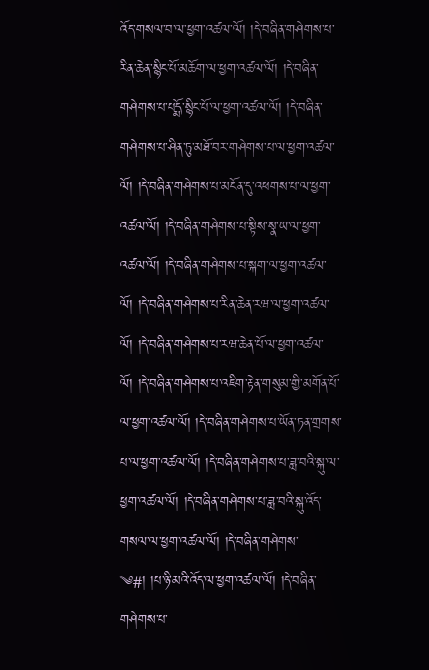འོད་གསལ་བ་ལ་ཕྱག་འཚལ་ལོ། །དེ་བཞིན་གཤེགས་པ་རིན་ཆེན་སྙིང་པོ་མཆོག་ལ་ཕྱག་འཚལ་ལོ། །དེ་བཞིན་གཤེགས་པ་པདྨོ་སྙིང་པོ་ལ་ཕྱག་འཚལ་ལོ། །དེ་བཞིན་གཤེགས་པ་ཤིན་ཏུ་མཐོ་བར་གཤེགས་པ་ལ་ཕྱག་འཚལ་ལོ། །དེ་བཞིན་གཤེགས་པ་མངོན་དུ་འཕགས་པ་ལ་ཕྱག་འཚལ་ལོ། །དེ་བཞིན་གཤེགས་པ་སྟིས་སྣ་ཡ་ལ་ཕྱག་འཚལ་ལོ། །དེ་བཞིན་གཤེགས་པ་སྐག་ལ་ཕྱག་འཚལ་ལོ། །དེ་བཞིན་གཤེགས་པ་རིན་ཆེན་རཝ་ལ་ཕྱག་འཚལ་ལོ། །དེ་བཞིན་གཤེགས་པ་རཝ་ཆེན་པོ་ལ་ཕྱག་འཚལ་ལོ། །དེ་བཞིན་གཤེགས་པ་འཇིག་རྟེན་གསུམ་གྱི་མགོན་པོ་ལ་ཕྱག་འཚལ་ལོ། །དེ་བཞིན་གཤེགས་པ་ཡོན་ཏན་གྲགས་པ་ལ་ཕྱག་འཚལ་ལོ། །དེ་བཞིན་གཤེགས་པ་ཟླ་བའི་སྐུ་ལ་ཕྱག་འཚལ་ལོ། །དེ་བཞིན་གཤེགས་པ་ཟླ་བའི་སྐུ་འོད་གསལ་ལ་ཕྱག་འཚལ་ལོ། །དེ་བཞིན་གཤེགས་
༄#། །པ་ཉི་མའི་འོད་ལ་ཕྱག་འཚལ་ལོ། །དེ་བཞིན་གཤེགས་པ་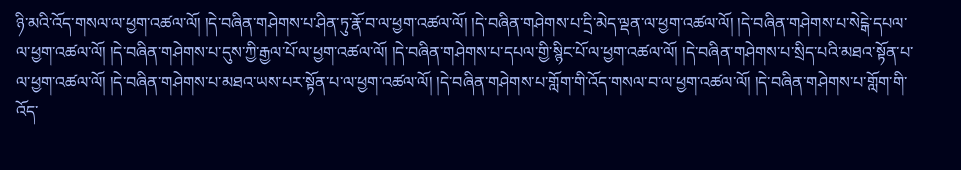ཉི་མའི་འོད་གསལ་ལ་ཕྱག་འཚལ་ལོ། །དེ་བཞིན་གཤེགས་པ་ཤིན་ཏུ་རྣོ་བ་ལ་ཕྱག་འཚལ་ལོ། །དེ་བཞིན་གཤེགས་པ་དྲི་མེད་ལྡན་ལ་ཕྱག་འཚལ་ལོ། །དེ་བཞིན་གཤེགས་པ་སེངྒེ་དཔལ་ལ་ཕྱག་འཚལ་ལོ། །དེ་བཞིན་གཤེགས་པ་དུས་ཀྱི་རྒྱལ་པོ་ལ་ཕྱག་འཚལ་ལོ། །དེ་བཞིན་གཤེགས་པ་དཔལ་གྱི་སྙིང་པོ་ལ་ཕྱག་འཚལ་ལོ། །དེ་བཞིན་གཤེགས་པ་སྲིད་པའི་མཐའ་སྟོན་པ་ལ་ཕྱག་འཚལ་ལོ། །དེ་བཞིན་གཤེགས་པ་མཐའ་ཡས་པར་སྟོན་པ་ལ་ཕྱག་འཚལ་ལོ། །དེ་བཞིན་གཤེགས་པ་གློག་གི་འོད་གསལ་བ་ལ་ཕྱག་འཚལ་ལོ། །དེ་བཞིན་གཤེགས་པ་གློག་གི་འོད་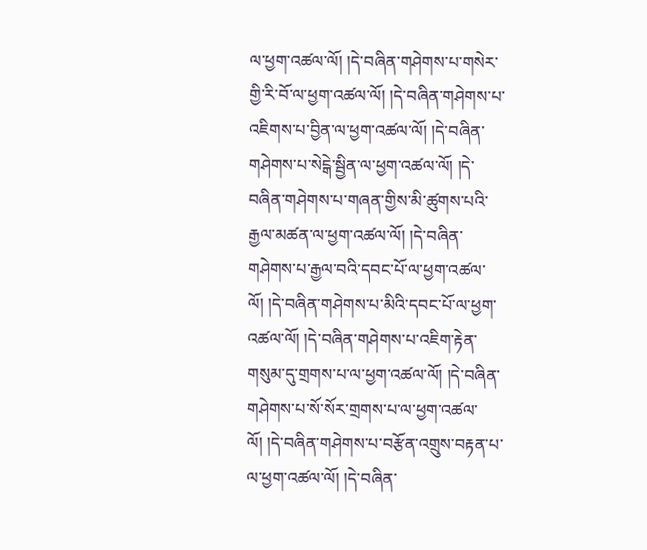ལ་ཕྱག་འཚལ་ལོ། །དེ་བཞིན་གཤེགས་པ་གསེར་གྱི་རི་བོ་ལ་ཕྱག་འཚལ་ལོ། །དེ་བཞིན་གཤེགས་པ་འཇིགས་པ་བྱིན་ལ་ཕྱག་འཚལ་ལོ། །དེ་བཞིན་གཤེགས་པ་སེངྒེ་སྦྱིན་ལ་ཕྱག་འཚལ་ལོ། །དེ་བཞིན་གཤེགས་པ་གཞན་གྱིས་མི་ཚུགས་པའི་རྒྱལ་མཚན་ལ་ཕྱག་འཚལ་ལོ། །དེ་བཞིན་གཤེགས་པ་རྒྱལ་བའི་དབང་པོ་ལ་ཕྱག་འཚལ་ལོ། །དེ་བཞིན་གཤེགས་པ་མིའི་དབང་པོ་ལ་ཕྱག་འཚལ་ལོ། །དེ་བཞིན་གཤེགས་པ་འཇིག་རྟེན་གསུམ་དུ་གྲགས་པ་ལ་ཕྱག་འཚལ་ལོ། །དེ་བཞིན་གཤེགས་པ་སོ་སོར་གྲགས་པ་ལ་ཕྱག་འཚལ་ལོ། །དེ་བཞིན་གཤེགས་པ་བརྩོན་འགྲུས་བརྟན་པ་ལ་ཕྱག་འཚལ་ལོ། །དེ་བཞིན་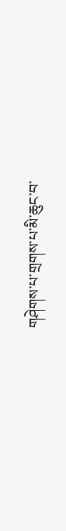གཤེགས་པ་གྲགས་པ་མི་ཆུང་བ་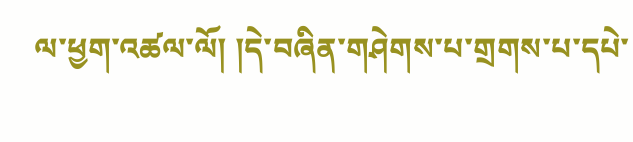ལ་ཕྱག་འཚལ་ལོ། །དེ་བཞིན་གཤེགས་པ་གྲགས་པ་དཔེ་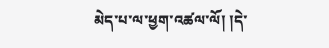མེད་པ་ལ་ཕྱག་འཚལ་ལོ། །དེ་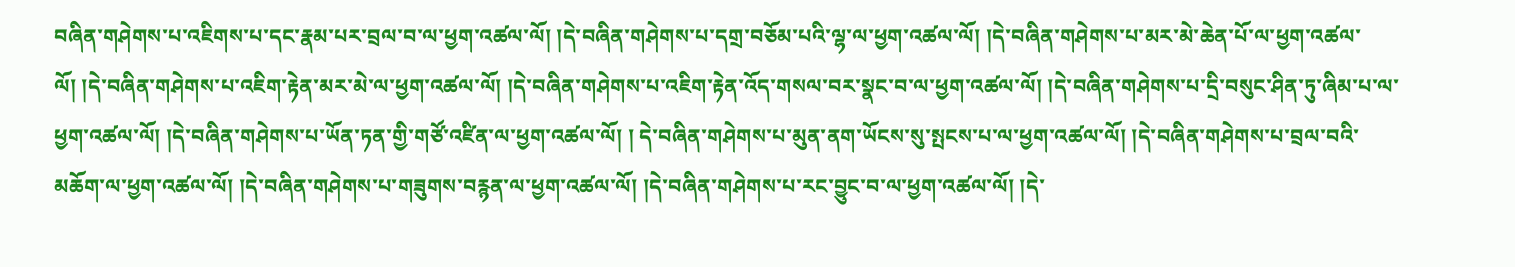བཞིན་གཤེགས་པ་འཇིགས་པ་དང་རྣམ་པར་བྲལ་བ་ལ་ཕྱག་འཚལ་ལོ། །དེ་བཞིན་གཤེགས་པ་དགྲ་བཅོམ་པའི་ལྷ་ལ་ཕྱག་འཚལ་ལོ། །དེ་བཞིན་གཤེགས་པ་མར་མེ་ཆེན་པོ་ལ་ཕྱག་འཚལ་ལོ། །དེ་བཞིན་གཤེགས་པ་འཇིག་རྟེན་མར་མེ་ལ་ཕྱག་འཚལ་ལོ། །དེ་བཞིན་གཤེགས་པ་འཇིག་རྟེན་འོད་གསལ་བར་སྣང་བ་ལ་ཕྱག་འཚལ་ལོ། །དེ་བཞིན་གཤེགས་པ་དྲི་བསུང་ཤིན་ཏུ་ཞིམ་པ་ལ་ཕྱག་འཚལ་ལོ། །དེ་བཞིན་གཤེགས་པ་ཡོན་ཏན་གྱི་གཙོ་འཛིན་ལ་ཕྱག་འཚལ་ལོ། ། དེ་བཞིན་གཤེགས་པ་མུན་ནག་ཡོངས་སུ་སྤངས་པ་ལ་ཕྱག་འཚལ་ལོ། །དེ་བཞིན་གཤེགས་པ་བྲལ་བའི་མཆོག་ལ་ཕྱག་འཚལ་ལོ། །དེ་བཞིན་གཤེགས་པ་གཟུགས་བརྙན་ལ་ཕྱག་འཚལ་ལོ། །དེ་བཞིན་གཤེགས་པ་རང་བྱུང་བ་ལ་ཕྱག་འཚལ་ལོ། །དེ་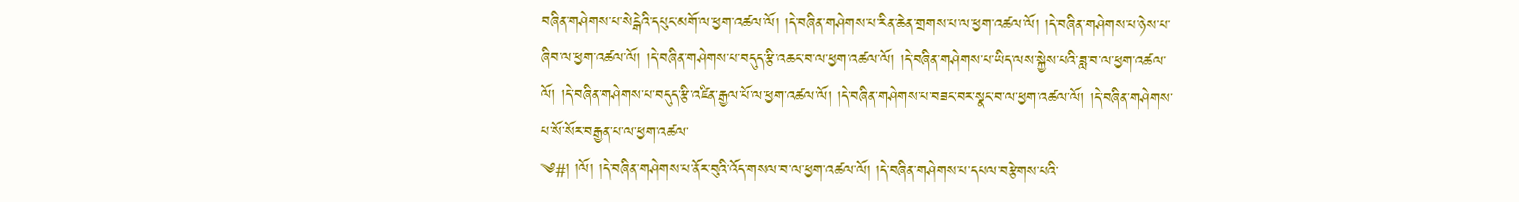བཞིན་གཤེགས་པ་སེངྒེའི་དཔུང་མགོ་ལ་ཕྱག་འཚལ་ལོ། །དེ་བཞིན་གཤེགས་པ་རིན་ཆེན་གྲགས་པ་ལ་ཕྱག་འཚལ་ལོ། །དེ་བཞིན་གཤེགས་པ་ཉེས་པ་ཞིབ་ལ་ཕྱག་འཚལ་ལོ། །དེ་བཞིན་གཤེགས་པ་བདུད་རྩི་འཆང་བ་ལ་ཕྱག་འཚལ་ལོ། །དེ་བཞིན་གཤེགས་པ་ཡིད་ལས་སྐྱེས་པའི་ཟླ་བ་ལ་ཕྱག་འཚལ་ལོ། །དེ་བཞིན་གཤེགས་པ་བདུད་རྩི་འཛིན་རྒྱལ་པོ་ལ་ཕྱག་འཚལ་ལོ། །དེ་བཞིན་གཤེགས་པ་བཟང་བར་སྣང་བ་ལ་ཕྱག་འཚལ་ལོ། །དེ་བཞིན་གཤེགས་པ་སོ་སོར་བརྒྱན་པ་ལ་ཕྱག་འཚལ་
༄#། །ལོ། །དེ་བཞིན་གཤེགས་པ་ནོར་བུའི་འོད་གསལ་བ་ལ་ཕྱག་འཚལ་ལོ། །དེ་བཞིན་གཤེགས་པ་དཔལ་བརྩེགས་པའི་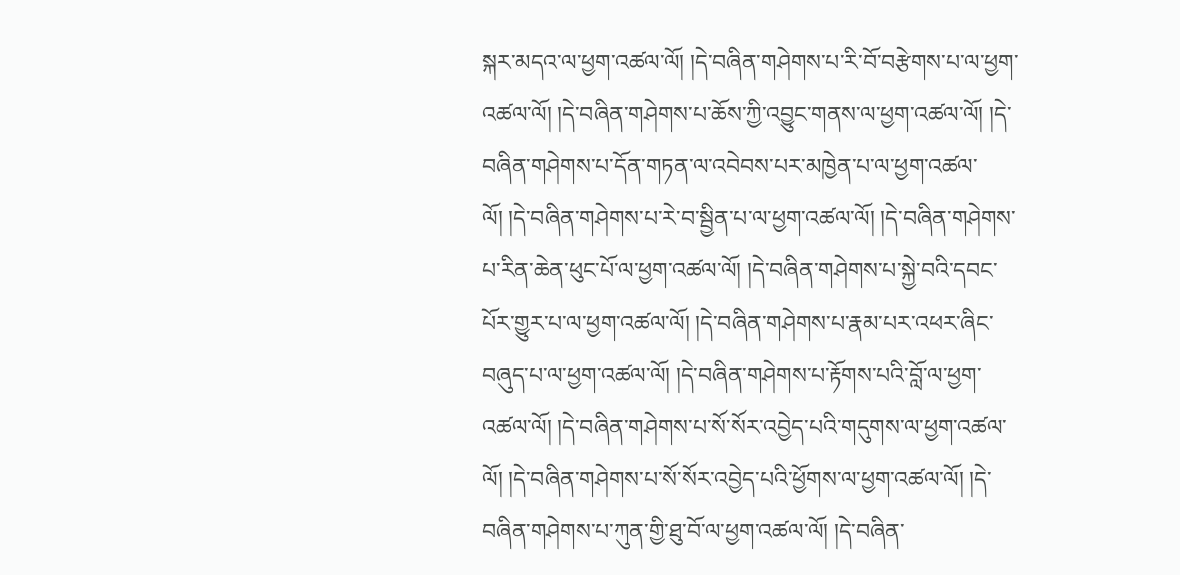སྐར་མདའ་ལ་ཕྱག་འཚལ་ལོ། །དེ་བཞིན་གཤེགས་པ་རི་བོ་བརྩེགས་པ་ལ་ཕྱག་འཚལ་ལོ། །དེ་བཞིན་གཤེགས་པ་ཆོས་ཀྱི་འབྱུང་གནས་ལ་ཕྱག་འཚལ་ལོ། །དེ་བཞིན་གཤེགས་པ་དོན་གཏན་ལ་འབེབས་པར་མཁྱེན་པ་ལ་ཕྱག་འཚལ་ལོ། །དེ་བཞིན་གཤེགས་པ་རེ་བ་སྦྱིན་པ་ལ་ཕྱག་འཚལ་ལོ། །དེ་བཞིན་གཤེགས་པ་རིན་ཆེན་ཕུང་པོ་ལ་ཕྱག་འཚལ་ལོ། །དེ་བཞིན་གཤེགས་པ་སྐྱེ་བའི་དབང་པོར་གྱུར་པ་ལ་ཕྱག་འཚལ་ལོ། །དེ་བཞིན་གཤེགས་པ་རྣམ་པར་འཕར་ཞིང་བཞུད་པ་ལ་ཕྱག་འཚལ་ལོ། །དེ་བཞིན་གཤེགས་པ་རྟོགས་པའི་བློ་ལ་ཕྱག་འཚལ་ལོ། །དེ་བཞིན་གཤེགས་པ་སོ་སོར་འབྱེད་པའི་གདུགས་ལ་ཕྱག་འཚལ་ལོ། །དེ་བཞིན་གཤེགས་པ་སོ་སོར་འབྱེད་པའི་ཕྱོགས་ལ་ཕྱག་འཚལ་ལོ། །དེ་བཞིན་གཤེགས་པ་ཀུན་གྱི་ཐུ་བོ་ལ་ཕྱག་འཚལ་ལོ། །དེ་བཞིན་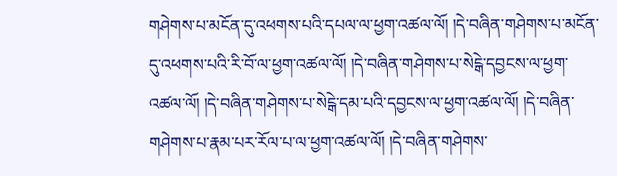གཤེགས་པ་མངོན་དུ་འཕགས་པའི་དཔལ་ལ་ཕྱག་འཚལ་ལོ། །དེ་བཞིན་གཤེགས་པ་མངོན་དུ་འཕགས་པའི་རི་བོ་ལ་ཕྱག་འཚལ་ལོ། །དེ་བཞིན་གཤེགས་པ་སེངྒེ་དབྱངས་ལ་ཕྱག་འཚལ་ལོ། །དེ་བཞིན་གཤེགས་པ་སེངྒེ་དམ་པའི་དབྱངས་ལ་ཕྱག་འཚལ་ལོ། །དེ་བཞིན་གཤེགས་པ་རྣམ་པར་རོལ་པ་ལ་ཕྱག་འཚལ་ལོ། །དེ་བཞིན་གཤེགས་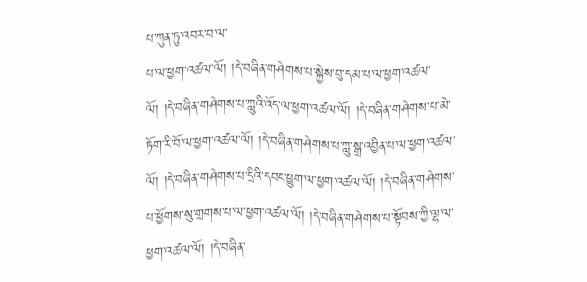པ་ཀུན་ཏུ་འབར་བ་ལ་
པ་ལ་ཕྱག་འཚལ་ལོ། །དེ་བཞིན་གཤེགས་པ་སྐྱེས་བུ་དམ་པ་ལ་ཕྱག་འཚལ་ལོ། །དེ་བཞིན་གཤེགས་པ་ཀླུའི་འོད་ལ་ཕྱག་འཚལ་ལོ། །དེ་བཞིན་གཤེགས་པ་མེ་ཏོག་རི་བོ་ལ་ཕྱག་འཚལ་ལོ། །དེ་བཞིན་གཤེགས་པ་ཀླུ་སྒྲ་འབྱིན་པ་ལ་ཕྱག་འཚལ་ལོ། །དེ་བཞིན་གཤེགས་པ་དྲིའི་དབང་ཕྱུག་ལ་ཕྱག་འཚལ་ལོ། །དེ་བཞིན་གཤེགས་པ་ཕྱོགས་སུ་གྲགས་པ་ལ་ཕྱག་འཚལ་ལོ། །དེ་བཞིན་གཤེགས་པ་སྟོབས་ཀྱི་ལྷ་ལ་ཕྱག་འཚལ་ལོ། །དེ་བཞིན་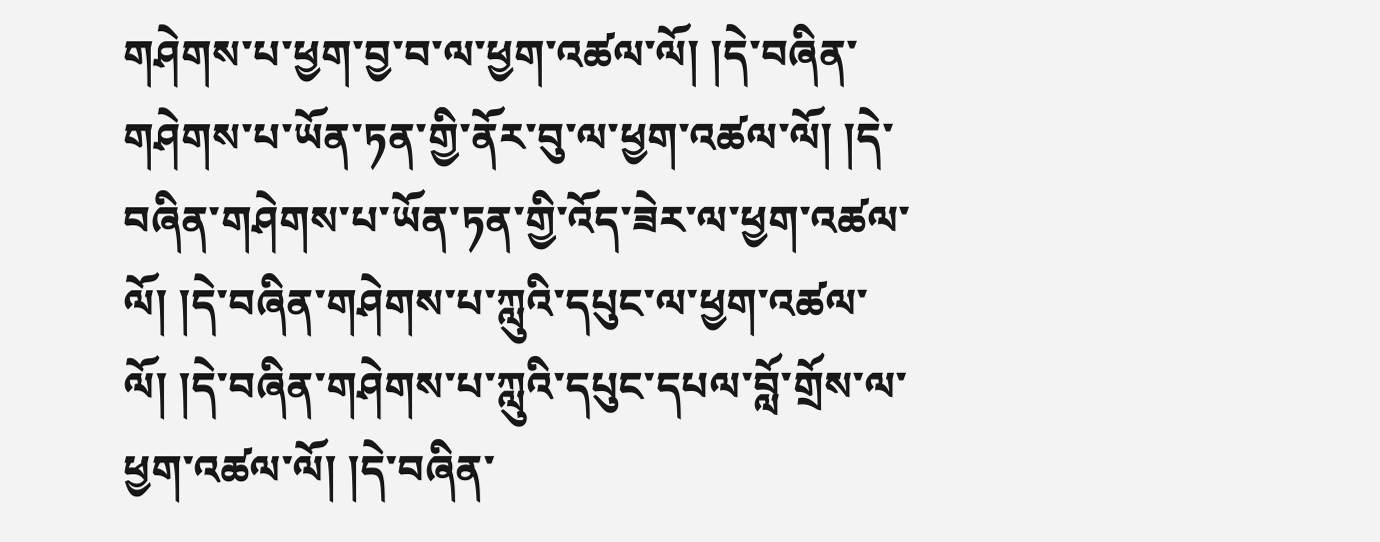གཤེགས་པ་ཕྱག་བྱ་བ་ལ་ཕྱག་འཚལ་ལོ། །དེ་བཞིན་གཤེགས་པ་ཡོན་ཏན་གྱི་ནོར་བུ་ལ་ཕྱག་འཚལ་ལོ། །དེ་བཞིན་གཤེགས་པ་ཡོན་ཏན་གྱི་འོད་ཟེར་ལ་ཕྱག་འཚལ་ལོ། །དེ་བཞིན་གཤེགས་པ་ཀླུའི་དཔུང་ལ་ཕྱག་འཚལ་ལོ། །དེ་བཞིན་གཤེགས་པ་ཀླུའི་དཔུང་དཔལ་བློ་གྲོས་ལ་ཕྱག་འཚལ་ལོ། །དེ་བཞིན་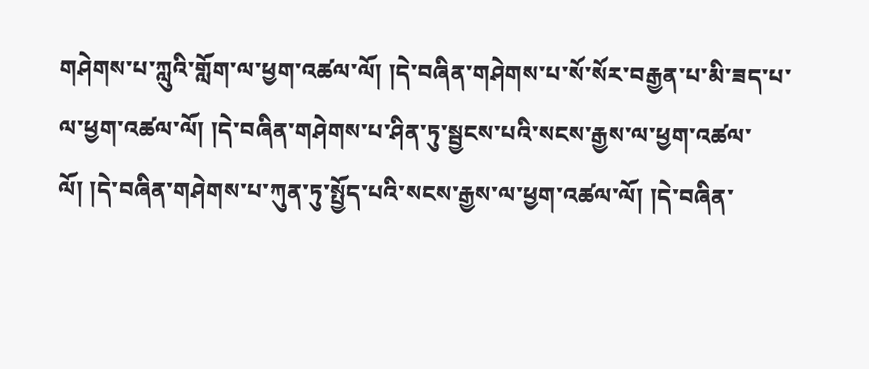གཤེགས་པ་ཀླུའི་གློག་ལ་ཕྱག་འཚལ་ལོ། །དེ་བཞིན་གཤེགས་པ་སོ་སོར་བརྒྱན་པ་མི་ཟད་པ་ལ་ཕྱག་འཚལ་ལོ། །དེ་བཞིན་གཤེགས་པ་ཤིན་ཏུ་སྦྱངས་པའི་སངས་རྒྱས་ལ་ཕྱག་འཚལ་ལོ། །དེ་བཞིན་གཤེགས་པ་ཀུན་ཏུ་སྤྱོད་པའི་སངས་རྒྱས་ལ་ཕྱག་འཚལ་ལོ། །དེ་བཞིན་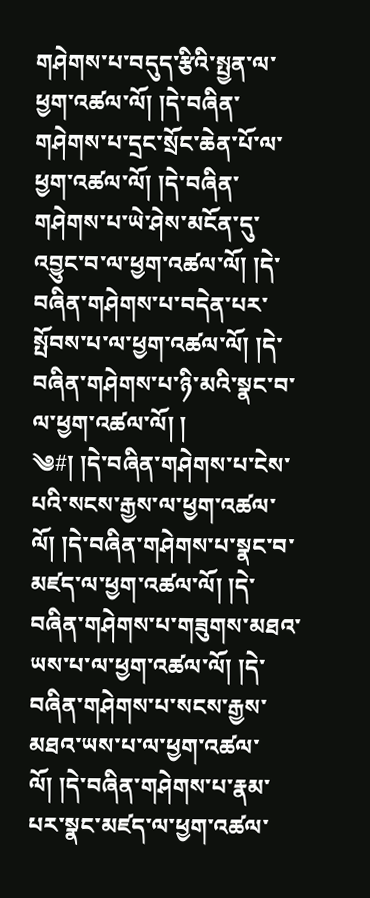གཤེགས་པ་བདུད་རྩིའི་སྤྱན་ལ་ཕྱག་འཚལ་ལོ། །དེ་བཞིན་གཤེགས་པ་དྲང་སྲོང་ཆེན་པོ་ལ་ཕྱག་འཚལ་ལོ། །དེ་བཞིན་གཤེགས་པ་ཡེ་ཤེས་མངོན་དུ་འབྱུང་བ་ལ་ཕྱག་འཚལ་ལོ། །དེ་བཞིན་གཤེགས་པ་བདེན་པར་སྤོབས་པ་ལ་ཕྱག་འཚལ་ལོ། །དེ་བཞིན་གཤེགས་པ་ཉི་མའི་སྣང་བ་ལ་ཕྱག་འཚལ་ལོ། །
༄#། །དེ་བཞིན་གཤེགས་པ་ངེས་པའི་སངས་རྒྱས་ལ་ཕྱག་འཚལ་ལོ། །དེ་བཞིན་གཤེགས་པ་སྣང་བ་མཛད་ལ་ཕྱག་འཚལ་ལོ། །དེ་བཞིན་གཤེགས་པ་གཟུགས་མཐའ་ཡས་པ་ལ་ཕྱག་འཚལ་ལོ། །དེ་བཞིན་གཤེགས་པ་སངས་རྒྱས་མཐའ་ཡས་པ་ལ་ཕྱག་འཚལ་ལོ། །དེ་བཞིན་གཤེགས་པ་རྣམ་པར་སྣང་མཛད་ལ་ཕྱག་འཚལ་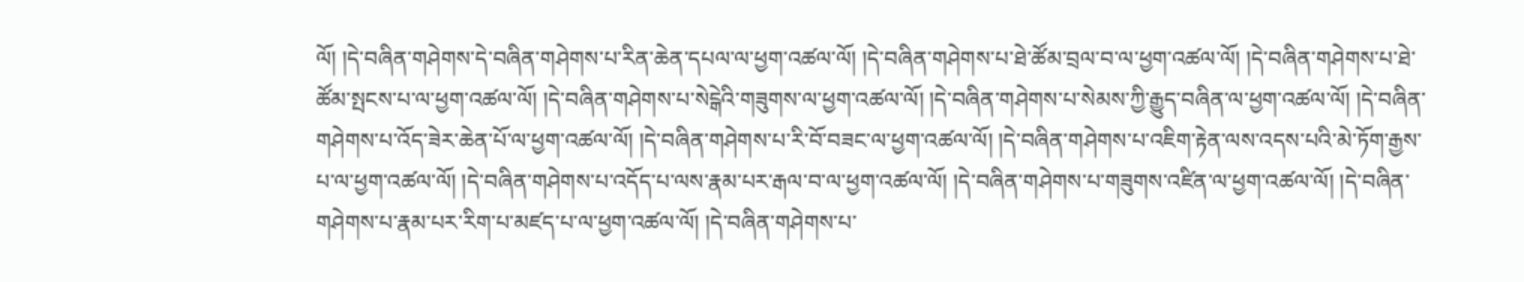ལོ། །དེ་བཞིན་གཤེགས་དེ་བཞིན་གཤེགས་པ་རིན་ཆེན་དཔལ་ལ་ཕྱག་འཚལ་ལོ། །དེ་བཞིན་གཤེགས་པ་ཐེ་ཚོམ་བྲལ་བ་ལ་ཕྱག་འཚལ་ལོ། །དེ་བཞིན་གཤེགས་པ་ཐེ་ཚོམ་སྤངས་པ་ལ་ཕྱག་འཚལ་ལོ། །དེ་བཞིན་གཤེགས་པ་སེངྒེའི་གཟུགས་ལ་ཕྱག་འཚལ་ལོ། །དེ་བཞིན་གཤེགས་པ་སེམས་ཀྱི་རྒྱུད་བཞིན་ལ་ཕྱག་འཚལ་ལོ། །དེ་བཞིན་གཤེགས་པ་འོད་ཟེར་ཆེན་པོ་ལ་ཕྱག་འཚལ་ལོ། །དེ་བཞིན་གཤེགས་པ་རི་བོ་བཟང་ལ་ཕྱག་འཚལ་ལོ། །དེ་བཞིན་གཤེགས་པ་འཇིག་རྟེན་ལས་འདས་པའི་མེ་ཏོག་རྒྱས་པ་ལ་ཕྱག་འཚལ་ལོ། །དེ་བཞིན་གཤེགས་པ་འདོད་པ་ལས་རྣམ་པར་རྒལ་བ་ལ་ཕྱག་འཚལ་ལོ། །དེ་བཞིན་གཤེགས་པ་གཟུགས་འཛིན་ལ་ཕྱག་འཚལ་ལོ། །དེ་བཞིན་གཤེགས་པ་རྣམ་པར་རིག་པ་མཛད་པ་ལ་ཕྱག་འཚལ་ལོ། །དེ་བཞིན་གཤེགས་པ་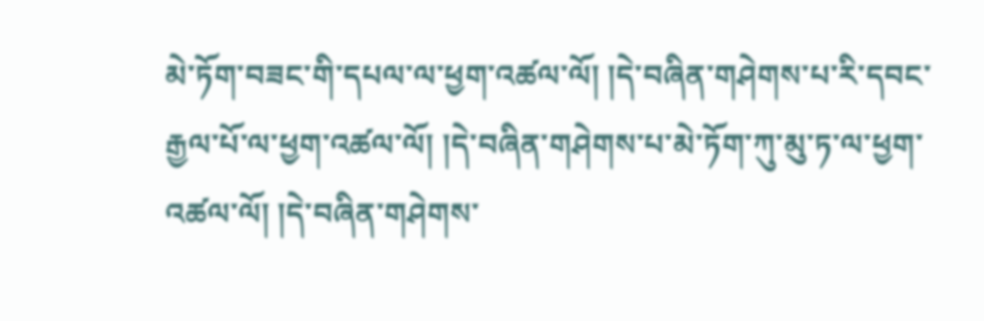མེ་ཏོག་བཟང་གི་དཔལ་ལ་ཕྱག་འཚལ་ལོ། །དེ་བཞིན་གཤེགས་པ་རི་དབང་རྒྱལ་པོ་ལ་ཕྱག་འཚལ་ལོ། །དེ་བཞིན་གཤེགས་པ་མེ་ཏོག་ཀུ་མུ་ཏ་ལ་ཕྱག་འཚལ་ལོ། །དེ་བཞིན་གཤེགས་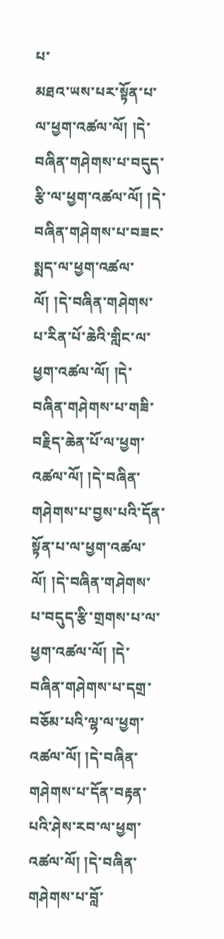པ་
མཐའ་ཡས་པར་སྟོན་པ་ལ་ཕྱག་འཚལ་ལོ། །དེ་བཞིན་གཤེགས་པ་བདུད་རྩི་ལ་ཕྱག་འཚལ་ལོ། །དེ་བཞིན་གཤེགས་པ་བཟང་སྨད་ལ་ཕྱག་འཚལ་ལོ། །དེ་བཞིན་གཤེགས་པ་རིན་པོ་ཆེའི་གླིང་ལ་ཕྱག་འཚལ་ལོ། །དེ་བཞིན་གཤེགས་པ་གཟི་བརྗིད་ཆེན་པོ་ལ་ཕྱག་འཚལ་ལོ། །དེ་བཞིན་གཤེགས་པ་བྱས་པའི་དོན་སྟོན་པ་ལ་ཕྱག་འཚལ་ལོ། །དེ་བཞིན་གཤེགས་པ་བདུད་རྩི་གྲགས་པ་ལ་ཕྱག་འཚལ་ལོ། །དེ་བཞིན་གཤེགས་པ་དགྲ་བཅོམ་པའི་ལྷ་ལ་ཕྱག་འཚལ་ལོ། །དེ་བཞིན་གཤེགས་པ་དོན་བརྟན་པའི་ཤེས་རབ་ལ་ཕྱག་འཚལ་ལོ། །དེ་བཞིན་གཤེགས་པ་བློ་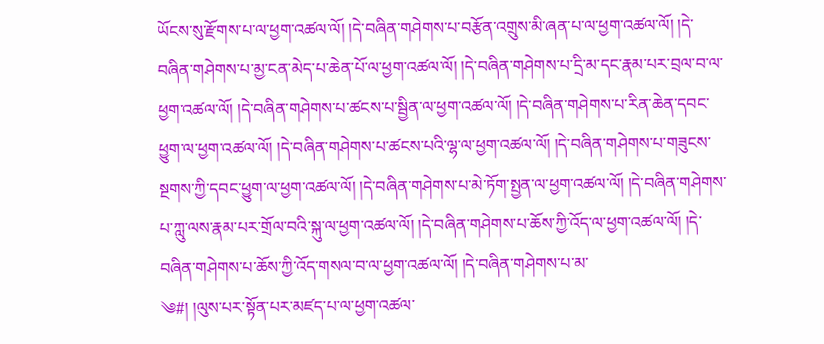ཡོངས་སུ་རྫོགས་པ་ལ་ཕྱག་འཚལ་ལོ། །དེ་བཞིན་གཤེགས་པ་བརྩོན་འགྲུས་མི་ཞན་པ་ལ་ཕྱག་འཚལ་ལོ། །དེ་བཞིན་གཤེགས་པ་མྱ་ངན་མེད་པ་ཆེན་པོ་ལ་ཕྱག་འཚལ་ལོ། །དེ་བཞིན་གཤེགས་པ་དྲི་མ་དང་རྣམ་པར་བྲལ་བ་ལ་ཕྱག་འཚལ་ལོ། །དེ་བཞིན་གཤེགས་པ་ཚངས་པ་སྦྱིན་ལ་ཕྱག་འཚལ་ལོ། །དེ་བཞིན་གཤེགས་པ་རིན་ཆེན་དབང་ཕྱུག་ལ་ཕྱག་འཚལ་ལོ། །དེ་བཞིན་གཤེགས་པ་ཚངས་པའི་ལྷ་ལ་ཕྱག་འཚལ་ལོ། །དེ་བཞིན་གཤེགས་པ་གཟུངས་སྔགས་ཀྱི་དབང་ཕྱུག་ལ་ཕྱག་འཚལ་ལོ། །དེ་བཞིན་གཤེགས་པ་མེ་ཏོག་སྤྱན་ལ་ཕྱག་འཚལ་ལོ། །དེ་བཞིན་གཤེགས་པ་ཀླུ་ལས་རྣམ་པར་གྲོལ་བའི་སྐུ་ལ་ཕྱག་འཚལ་ལོ། །དེ་བཞིན་གཤེགས་པ་ཆོས་ཀྱི་འོད་ལ་ཕྱག་འཚལ་ལོ། །དེ་བཞིན་གཤེགས་པ་ཆོས་ཀྱི་འོད་གསལ་བ་ལ་ཕྱག་འཚལ་ལོ། །དེ་བཞིན་གཤེགས་པ་མ་
༄#། །ལུས་པར་སྟོན་པར་མཛད་པ་ལ་ཕྱག་འཚལ་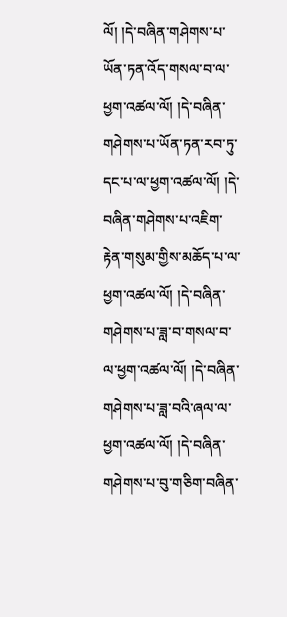ལོ། །དེ་བཞིན་གཤེགས་པ་ཡོན་ཏན་འོད་གསལ་བ་ལ་ཕྱག་འཚལ་ལོ། །དེ་བཞིན་གཤེགས་པ་ཡོན་ཏན་རབ་ཏུ་དང་པ་ལ་ཕྱག་འཚལ་ལོ། །དེ་བཞིན་གཤེགས་པ་འཇིག་རྟེན་གསུམ་གྱིས་མཆོད་པ་ལ་ཕྱག་འཚལ་ལོ། །དེ་བཞིན་གཤེགས་པ་ཟླ་བ་གསལ་བ་ལ་ཕྱག་འཚལ་ལོ། །དེ་བཞིན་གཤེགས་པ་ཟླ་བའི་ཞལ་ལ་ཕྱག་འཚལ་ལོ། །དེ་བཞིན་གཤེགས་པ་བུ་གཅིག་བཞིན་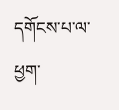དགོངས་པ་ལ་ཕྱག་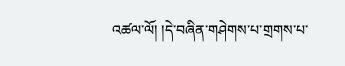འཚལ་ལོ། །དེ་བཞིན་གཤེགས་པ་གྲགས་པ་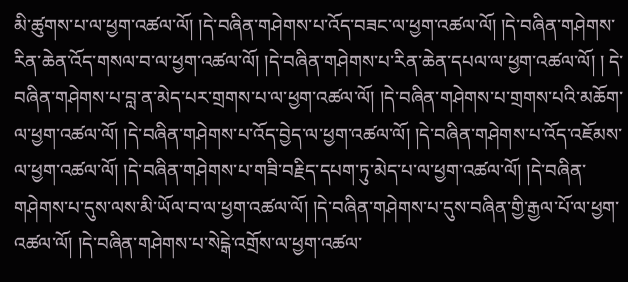མི་ཚུགས་པ་ལ་ཕྱག་འཚལ་ལོ། །དེ་བཞིན་གཤེགས་པ་འོད་བཟང་ལ་ཕྱག་འཚལ་ལོ། །དེ་བཞིན་གཤེགས་རིན་ཆེན་འོད་གསལ་བ་ལ་ཕྱག་འཚལ་ལོ། །དེ་བཞིན་གཤེགས་པ་རིན་ཆེན་དཔལ་ལ་ཕྱག་འཚལ་ལོ། ། དེ་བཞིན་གཤེགས་པ་བླ་ན་མེད་པར་གྲགས་པ་ལ་ཕྱག་འཚལ་ལོ། །དེ་བཞིན་གཤེགས་པ་གྲགས་པའི་མཆོག་ལ་ཕྱག་འཚལ་ལོ། །དེ་བཞིན་གཤེགས་པ་འོད་བྱེད་ལ་ཕྱག་འཚལ་ལོ། །དེ་བཞིན་གཤེགས་པ་འོད་འཇོམས་ལ་ཕྱག་འཚལ་ལོ། །དེ་བཞིན་གཤེགས་པ་གཟི་བརྗིད་དཔག་ཏུ་མེད་པ་ལ་ཕྱག་འཚལ་ལོ། །དེ་བཞིན་གཤེགས་པ་དུས་ལས་མི་ཡོལ་བ་ལ་ཕྱག་འཚལ་ལོ། །དེ་བཞིན་གཤེགས་པ་དུས་བཞིན་གྱི་རྒྱལ་པོ་ལ་ཕྱག་འཚལ་ལོ། །དེ་བཞིན་གཤེགས་པ་སེངྒེ་འགྲོས་ལ་ཕྱག་འཚལ་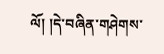ལོ། །དེ་བཞིན་གཤེགས་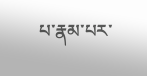པ་རྣམ་པར་